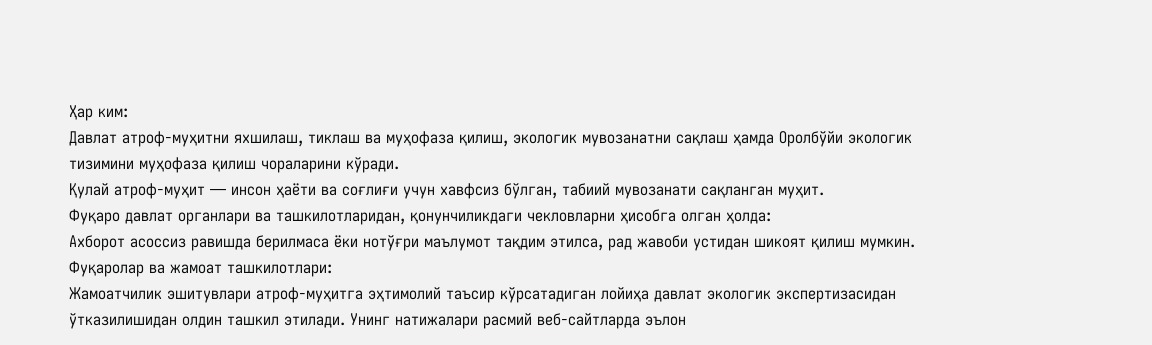Ҳар ким:
Давлат атроф-муҳитни яхшилаш, тиклаш ва муҳофаза қилиш, экологик мувозанатни сақлаш ҳамда Оролбўйи экологик тизимини муҳофаза қилиш чораларини кўради.
Қулай атроф-муҳит — инсон ҳаёти ва соғлиғи учун хавфсиз бўлган, табиий мувозанати сақланган муҳит.
Фуқаро давлат органлари ва ташкилотларидан, қонунчиликдаги чекловларни ҳисобга олган ҳолда:
Ахборот асоссиз равишда берилмаса ёки нотўғри маълумот тақдим этилса, рад жавоби устидан шикоят қилиш мумкин.
Фуқаролар ва жамоат ташкилотлари:
Жамоатчилик эшитувлари атроф-муҳитга эҳтимолий таъсир кўрсатадиган лойиҳа давлат экологик экспертизасидан ўтказилишидан олдин ташкил этилади. Унинг натижалари расмий веб-сайтларда эълон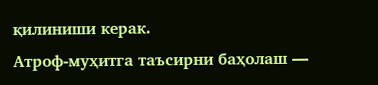қилиниши керак.
Атроф-муҳитга таъсирни баҳолаш —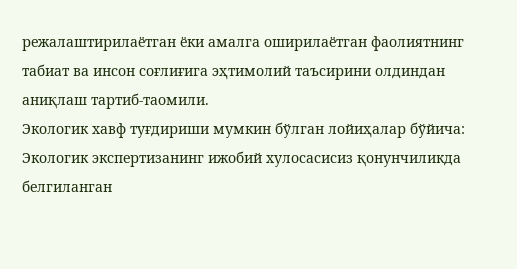режалаштирилаётган ёки амалга оширилаётган фаолиятнинг табиат ва инсон соғлиғига эҳтимолий таъсирини олдиндан аниқлаш тартиб-таомили.
Экологик хавф туғдириши мумкин бўлган лойиҳалар бўйича:
Экологик экспертизанинг ижобий хулосасисиз қонунчиликда белгиланган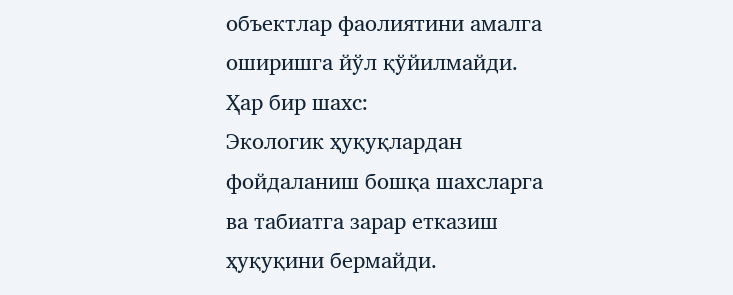объектлар фаолиятини амалга оширишга йўл қўйилмайди.
Ҳар бир шахс:
Экологик ҳуқуқлардан фойдаланиш бошқа шахсларга ва табиатга зарар етказиш ҳуқуқини бермайди.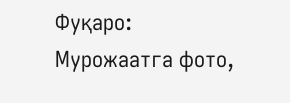Фуқаро:
Мурожаатга фото,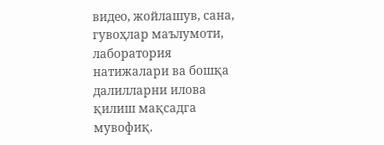видео, жойлашув, сана, гувоҳлар маълумоти, лаборатория натижалари ва бошқа далилларни илова қилиш мақсадга мувофиқ.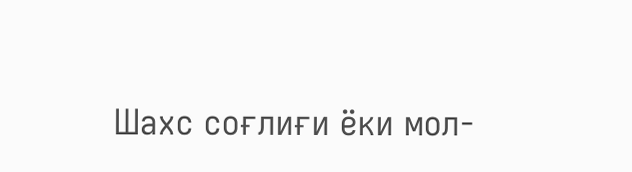Шахс соғлиғи ёки мол-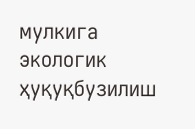мулкига экологик ҳуқуқбузилиш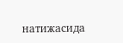натижасида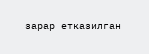зарар етказилган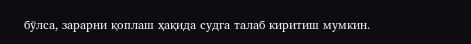бўлса, зарарни қоплаш ҳақида судга талаб киритиш мумкин.